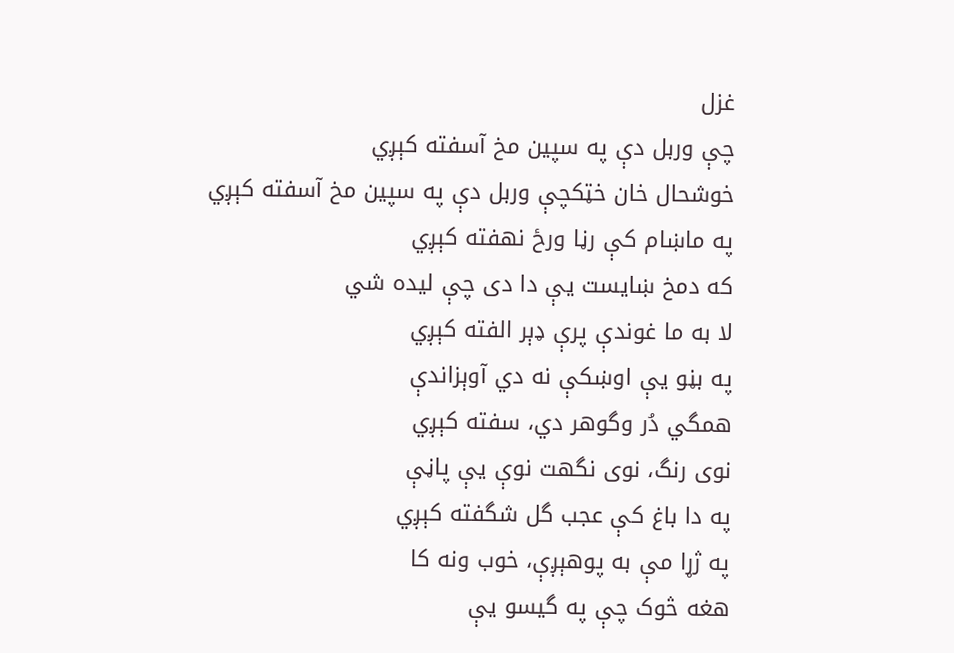غزل
چې وربل دې په سپين مخ آسفته کېږي
خوشحال خان خټکچې وربل دې په سپين مخ آسفته کېږي
په ماښام کې رڼا ورځ نهفته کېږي
که دمخ ښايست يې دا دی چې ليده شي
لا به ما غوندې پرې ډېر الفته کېږي
په بڼو يې اوښکې نه دي آوېزاندې
همگي دُر وگوهر دي، سفته کېږي
نوی رنگ، نوی نگهت نوې يې پاڼې
په دا باغ کې عجب گل شگفته کېږي
په ژړا مې به پوهېږې، خوب ونه کا
هغه څوک چې په گيسو يې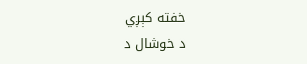خفته کېږي
د خوشال د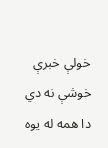خولې خبرې خوشې نه دي
دا همه له يوه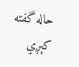حاله گفته کېږي